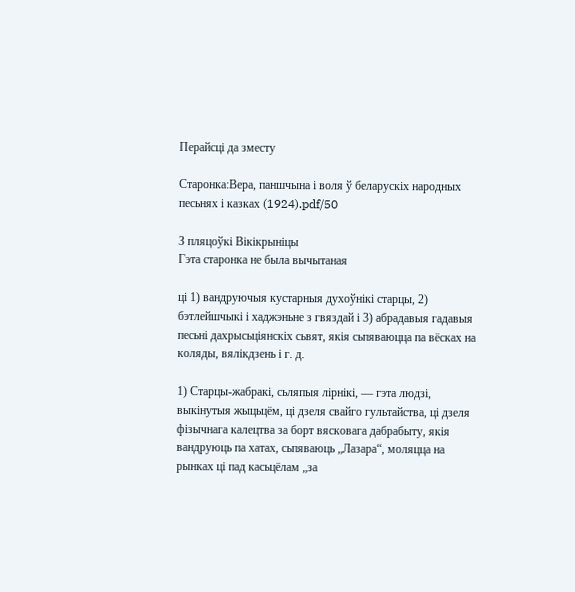Перайсці да зместу

Старонка:Вера, паншчына і воля ў беларускіх народных песьнях і казках (1924).pdf/50

З пляцоўкі Вікікрыніцы
Гэта старонка не была вычытаная

ці 1) вандруючыя кустарныя духоўнікі старцы, 2) бэтлейшчыкі і хаджэньне з гвяздай і 3) абрадавыя гадавыя песьні дахрысьціянскіх сьвят, якія сьпяваюцца па вёсках на коляды, вялікдзень і г. д.

1) Старцы-жабракі, сьляпыя лірнікі, — гэта людзі, выкінутыя жыцьцём, ці дзеля свайго гультайства, ці дзеля фізычнага калецтва за борт вясковага дабрабыту, якія вандруюць па хатах, сьпяваюць „Лазара“, моляцца на рынках ці пад касьцёлам „за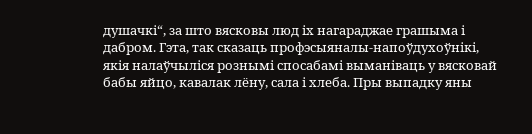душачкі“, за што вясковы люд іх нагараджае грашыма і дабром. Гэта, так сказаць профэсыяналы-напоўдухоўнікі, якія налаўчыліся рознымі спосабамі выманіваць у вясковай бабы яйцо, кавалак лёну, сала і хлеба. Пры выпадку яны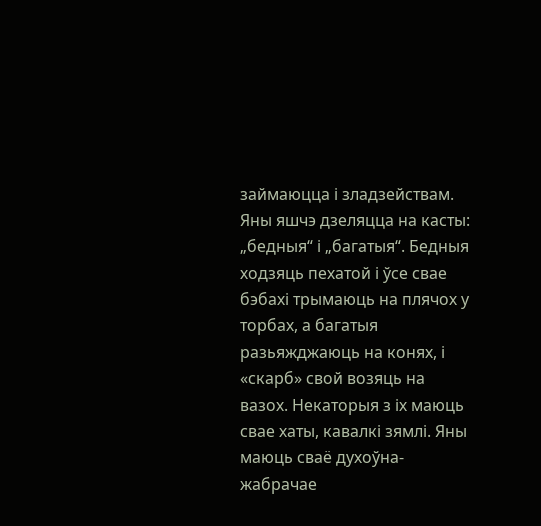займаюцца і зладзействам. Яны яшчэ дзеляцца на касты: „бедныя“ і „багатыя“. Бедныя ходзяць пехатой і ўсе свае бэбахі трымаюць на плячох у торбах, а багатыя разьяжджаюць на конях, і «скарб» свой возяць на вазох. Некаторыя з іх маюць свае хаты, кавалкі зямлі. Яны маюць сваё духоўна-жабрачае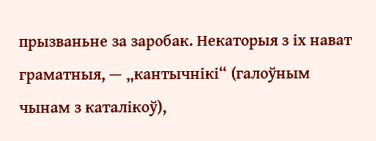прызваньне за заробак. Некаторыя з іх нават граматныя, — „кантычнікі“ (галоўным чынам з каталікоў),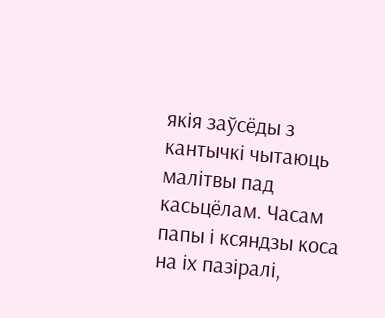якія заўсёды з кантычкі чытаюць малітвы пад касьцёлам. Часам папы і ксяндзы коса на іх пазіралі,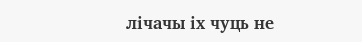лічачы іх чуць не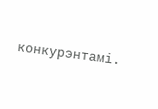конкурэнтамі.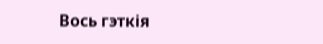Вось гэткія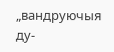„вандруючыя ду-